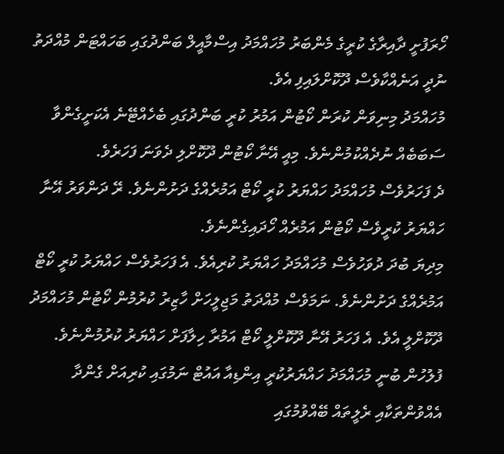ހޯރަފުށީ ދާއިރާގެ ކުރީގެ މެންބަރު މުހައްމަދު އިސްމާއީލް ބަންދުގައި ބަހައްޓަން މުއްދަތު ނުދީ އަނެއްކާވެސް ދޫކޮށްލައިފި އެވެ.
މުހައްމަދު މިނިވަން ކުރަން ކޯޓުން އަމުރު ކުރީ ބަންދުގައި ބެހެއްޓޭނެ އެކަށީގެންވާ ސަބަބެއް ނުދެއްކުމުންނެވެ. މިއީ އޭނާ ކޯޓުން ދޫކޮށްލި ދެވަނަ ފަހަރެވެ.
ދެ ފަހަރުވެސް މުހައްމަދު ހައްޔަރު ކުރީ ކޯޓް އަމުރެއްގެ ދަށުންނެވެ. ރޭ ދަންވަރު އޭނާ ހައްޔަރު ކުރީވެސް ކޯޓުން އަމުރެއް ހޯދައިގެންނެވެ.
މިދިޔަ ބުދަ ދުވަހުވެސް މުހައްމަދު ހައްޔަރު ކުރިއެވެ. އެ ފަހަރުވެސް ހައްޔަރު ކުރީ ކޯޓް އަމުރެއްގެ ދަށުންނެވެ. ނަމަވެސް މުއްދަތު މަޖިލީހަށް ހާޒިރު ކުރުމުން ކޯޓުން މުހައްމަދު ދޫކޮށްލީ އެވެ. އެ ފަހަރު އޭނާ ދޫކޮށްލީ ކޯޓް އަމުރާ ހިލާފަށް ހައްޔަރު ކުރުމުންނެވެ.
ފުލުހުން ބުނީ މުހައްމަދު ހައްޔަރުކުރީ އިންޑިއާ އައުޓް ނަމުގައި ކުރިއަށް ގެންދާ އެއްވުންތަކާއި ރެލީތައް ބޭއްވުމުގައި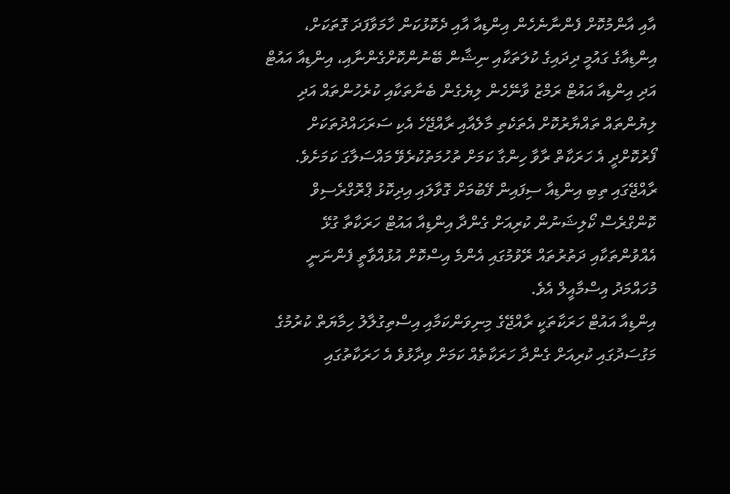އާއި އާންމުކޮށް ފެންނާނެހެން އިންޑިއާ އާއި ދެކޮޅުކަން ހާމަވާފަދަ ގޮތަކަށް، އިންޑިއާގެ ގައުމީ ދިދައިގެ ކުލަތަކާއި ނިޝާން ބޭނުންކޮށްގެންނާއި، އިންޑިއާ އައުޓް އަދި އިންޑިއާ އައުޓް ރަމްޒު ވާނޭހެން ލިޔެގެން ބެނާތަކާއި ކުރެހުންތައް އަދި ލިޔުންތައް ތައްޔާރުކޮށް އެތަކެތި މާލެއާއި ރާއްޖޭހެ އެކި ސަރަހައްދުތަކަށް ފޯރުކޮށްދީ އެ ހަރަކާތް ރާވާ ހިންގާ ކަމަށް ތުހުމަތުކުރެވޭ މައްސަލާގަ ކަމަށެވެ.
ރާއްޖޭގައި ތިބި އިންޑިއާ ސިފައިން ފޭބުމަށް ގޮވާލައި އިދިކޮޅު ޕްރޮގްރެސިވް ކޮންގްރެސް ކޯލިޝަނުން ކުރިއަށް ގެންދާ އިންޑިއާ އައުޓް ހަރަކާތާ ގުޅޭ އެއްވުންތަކާއި ދަތުރުތައް ރޭވުމުގައި އެންމެ އިސްކޮށް އުޅުއްވާތީ ފެންނަނީ މުހައްމަދު އިސްމާއީލް އެވެ.
އިންޑިއާ އައުޓް ހަރަކާތަކީ ރާއްޖޭގެ މިނިވަންކަމާއި އިސްތިގުލާލު ހިމާޔަތް ކުރުމުގެ މަގުސަދުގައި ކުރިއަށް ގެންދާ ހަރަކާތެއް ކަމަށް ވިދާޅުވެ އެ ހަރަކާތުގައި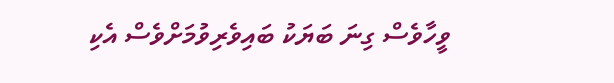ވީހާވެސް ގިނަ ބަޔަކު ބައިވެރިވުމަށްވެސް އެކި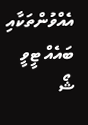އެއްވުންތަކާއި ބައެއް ޓީވީ ޝޯ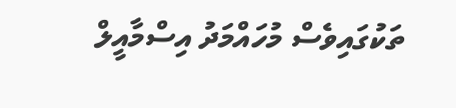ތަކުގައިވެސް މުހައްމަދު އިސްމާއީލް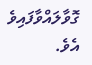ގޮވާލައްވާފައިވެ އެވެ.